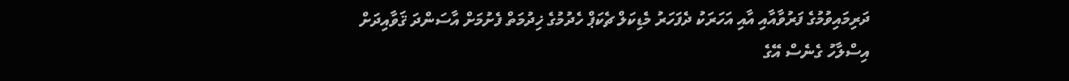ދަރިމައިވުމުގެ ފަރުވާއާއި އާއި އަހަރަކު ދެފަހަރު މެޑިކަލް ޗެކަޕް ހެދުމުގެ ޚިދުމަތް ފެށުމަށް އާސަންދަ ޤަވާއިދަށް އިސްލާހު ގެނެސް އޭގެ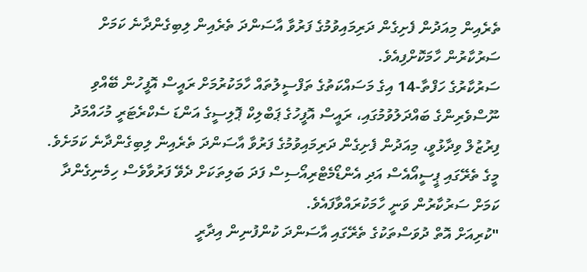ތެރެއިން މިއަދުން ފެށިގެން ދަރިމައިވުމުގެ ފަރުވާ އާސަންދަ ތެރެއިން ލިބިގެންދާނެ ކަމަށް ސަރުކާރުން ހާމަކޮށްފިއެވެ.
ސަރުކާރުގެ ހަފްތާ-14 އިގެ މަސައްކަތުގެ ތަފްސީލުތައް ހާމަކުރުމަށް ރައީސް އޮފީހުން ބޭއްވި ނޫސްވެރިންގެ ބައްދަލުވުމުގައި، ރައީސް އޮފީހުގެ ޕަބްލިކް ޕޮލިސީގެ އަންޑަ ސެކްރެޓަރީ މުހައްމަދު ފިރުޒުލް ވިދާޅުވީ، މިއަދުން ފެށިގެން ދަރިމައިވުމުގެ ފަރުވާ އާސަންދަ ތެރެއިން ލިބިގެންދާނެ ކަމަށެވެ. މީގެ ތެރޭގައި ޕީސީއޯއެސް އަދި އެންޑޯމެޓްރިއޯސިސް ފަދަ ބަލިތަކަށް ދެވޭ ފަރުވާވެސް ހިމެނިގެންދާ ކަމަށް ސަރުކާރުން ވަނީ ހާމަކުރައްވާފައެވެ.
"ކުރިއަށް އޮތް ދުވަސްތަކުގެ ތެރޭގައި އާސަންދަ ކުންފުނިން އިދާރީ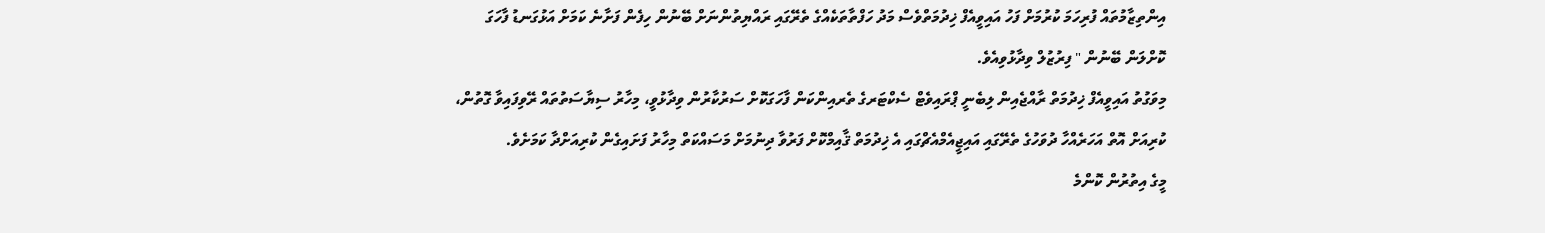އިންތިޒާމުތައް ފުރިހަމަ ކުރުމަށް ފަހު އައިވީއެފް ޚިދުމަތްވެސް މަދު ހަފްތާތަކެއްގެ ތެރޭގައި ރައްޔިތުންނަށް ބޭނުން ހިފެން ފަށާނެ ކަމަށް އަޅުގަނޑު ފާހަގަ ކޮށްލަން ބޭނުން " ފިރުޒުލް ވިދާޅުވިއެވެ.
މިވަގުތު އައިވީއެފް ޚިދުމަތް ރާއްޖެއިން ލިބެނީ ޕްރައިވެޓް ސެކްޓަރގެ ތެރއިންކަން ފާހަގަކޮށް ސަރުކާރުން ވިދާޅުވީ، މިހާރު ސިޔާސަތުތައް ރޭވިފައިވާ ގޮތުން، ކުރިއަށް އޮތް އަހަރެއްހާ ދުވަހުގެ ތެރޭގައި އައިޖީއެމްއެޗްގައި އެ ޚިދުމަތް ޤާއިމްކޮށް ފަރުވާ ދިނުމަށް މަސައްކަތް މިހާރު ފަށައިގެން ކުރިއަށްދާ ކަމަށެވެ.
މީގެ އިތުރުން ކޮންމެ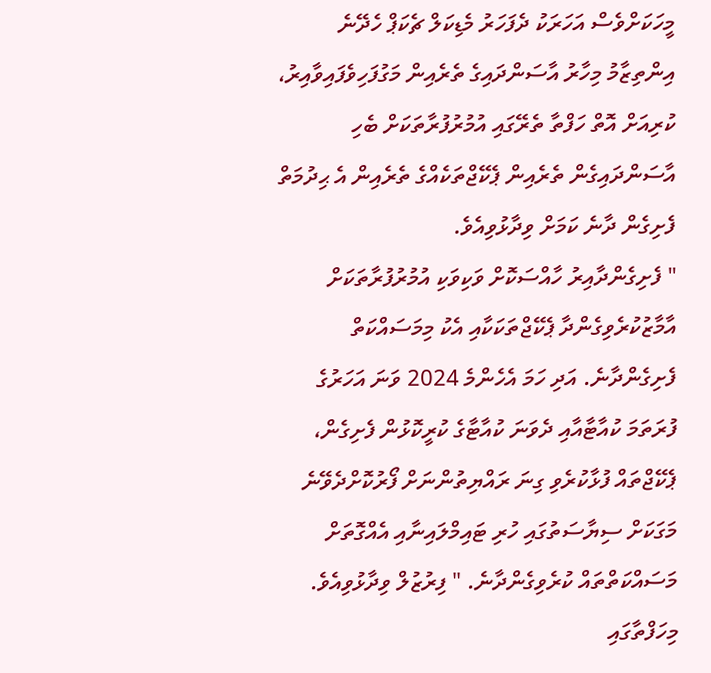މީހަކަށްވެސް އަހަރަކު ދެފަހަރު މެޑިކަލް ޗެކަޕް ހެދޭނެ އިންތިޒާމު މިހާރު އާސަންދައިގެ ތެރެއިން މަގުފަހިވެފައިވާއިރު، ކުރިއަށް އޮތް ހަފްތާ ތެރޭގައި އުމުރުފުރާތަކަށް ބެހި އާސަންދައިގެން ތެރެއިން ޕެކޭޖްތަކެއްގެ ތެރެއިން އެ ޙިދުމަތް ފެށިގެން ދާނެ ކަމަށް ވިދާޅުވިއެވެ.
" ފެށިގެންދާއިރު ހާއްސަކޮށް ވަކިވަކި އުމުރުފުރާތަކަށް އާމާޒުކުރެވިގެންދާ ޕެކޭޖްތަކަކާއި އެކު މިމަސައްކަތް ފެށިގެންދާނެ. އަދި ހަމަ އެހެންމެ 2024 ވަނަ އަހަރުގެ ފުރަތަމަ ކުއާޓާއާއި ދެވަނަ ކުއާޓާގެ ކުރީކޮޅުން ފެށިގެން، ޕެކޭޖްތައް ފުޅާކުރެވި ގިނަ ރައްޔިތުންނަށް ފޯރުކޮށްދެވޭނެ މަގަކަށް ސިޔާސަތުގައި ހުރި ޓައިމްލައިނާއި އެއްގޮތަށް މަސައްކަތްތައް ކުރެވިގެންދާނެ. " ފިރުޒުލް ވިދާޅުވިއެވެ.
މިހަފްތާގައި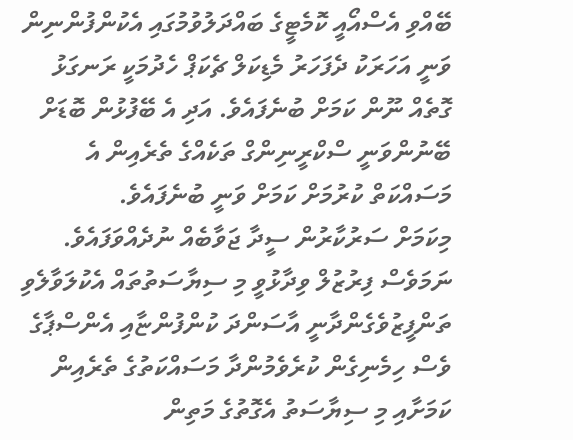ބޭއްވި އެސްއޯއީ ކޮމެޓީގެ ބައްދަލުވުމުގައި އެކުންފުންނިން ވަނީ އަހަރަކު ދެފަހަރު މެޑިކަލް ޗެކަޕް ހެދުމަކީ ރަނގަޅު ގޮތެއް ނޫން ކަމަށް ބުނެފައެވެ. އަދި އެ ބޭފުޅުން ބޮޑަށް ބޭނުންވަނީ ސްކްރީނިންގް ތަކެއްގެ ތެރެއިން އެ މަސައްކަތް ކުރުމަށް ކަމަށް ވަނީ ބުނެފައެވެ.
މިކަމަށް ސަރުކާރުން ސީދާ ޖަވާބެއް ނުދެއްވަފައެވެ. ނަމަވެސް ފިރުޒުލް ވިދާޅުވީ މި ސިޔާސަތުތައް އެކުލަވާލެވި ތަންފީޒުވެގެންދާނީ އާސަންދަ ކުންފުންޏާއި އެންސްޕާގެ ވެސް ހިމެނިގެން ކުރެވެމުންދާ މަސައްކަތުގެ ތެރެއިން ކަމަށާއި މި ސިޔާސަތު އެގޮތުގެ މަތިން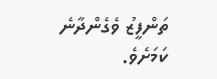ތަންފީޒު ވެގެންދާނެ ކަމަށެވެ.